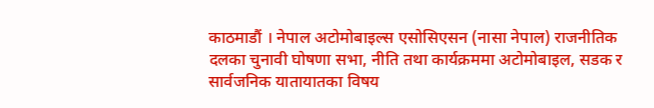काठमाडौं । नेपाल अटोमोबाइल्स एसोसिएसन (नासा नेपाल) राजनीतिक दलका चुनावी घोषणा सभा, नीति तथा कार्यक्रममा अटोमोबाइल, सडक र सार्वजनिक यातायातका विषय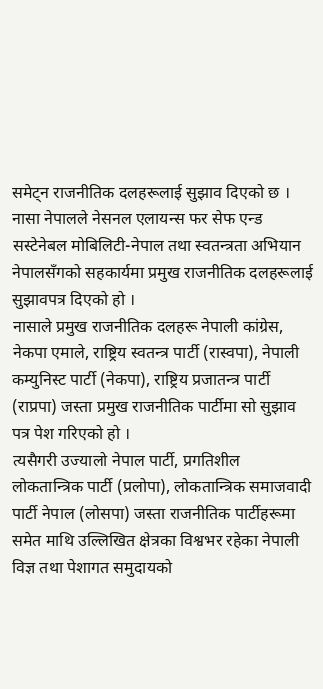समेट्न राजनीतिक दलहरूलाई सुझाव दिएको छ ।
नासा नेपालले नेसनल एलायन्स फर सेफ एन्ड सस्टेनेबल मोबिलिटी-नेपाल तथा स्वतन्त्रता अभियान नेपालसँगको सहकार्यमा प्रमुख राजनीतिक दलहरूलाई सुझावपत्र दिएको हो ।
नासाले प्रमुख राजनीतिक दलहरू नेपाली कांग्रेस, नेकपा एमाले, राष्ट्रिय स्वतन्त्र पार्टी (रास्वपा), नेपाली कम्युनिस्ट पार्टी (नेकपा), राष्ट्रिय प्रजातन्त्र पार्टी (राप्रपा) जस्ता प्रमुख राजनीतिक पार्टीमा सो सुझाव पत्र पेश गरिएको हो ।
त्यसैगरी उज्यालो नेपाल पार्टी, प्रगतिशील लोकतान्त्रिक पार्टी (प्रलोपा), लोकतान्त्रिक समाजवादी पार्टी नेपाल (लोसपा) जस्ता राजनीतिक पार्टीहरूमा समेत माथि उल्लिखित क्षेत्रका विश्वभर रहेका नेपाली विज्ञ तथा पेशागत समुदायको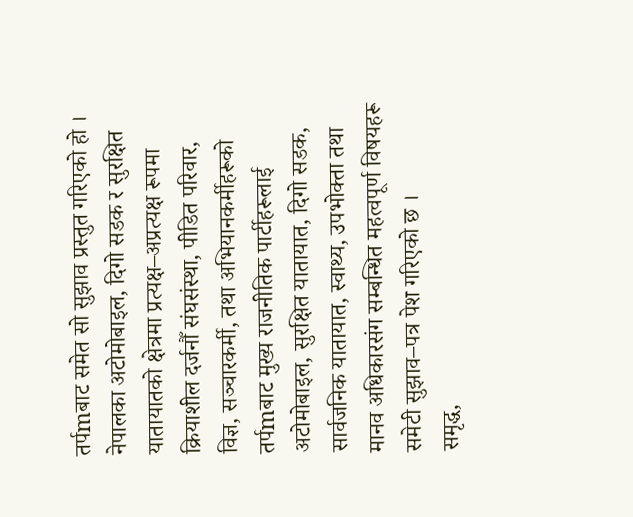तर्पmबाट समेत सो सुझाव प्रस्तुत गरिएको हो ।
नेपालका अटोमोबाइल, दिगो सडक र सुरक्षित यातायातको क्षेत्रमा प्रत्यक्ष–अप्रत्यक्ष रूपमा क्रियाशील दर्जनौँ संघसंस्था, पीडित परिवार, विज्ञ, सञ्चारकर्मी, तथा अभियानकर्मीहरूको तर्पmबाट मुख्य राजनीतिक पार्टीहरूलाई अटोमोबाइल, सुरक्षित यातायात, दिगो सडक, सार्वजनिक यातायात, स्वाथ्य, उपभोक्ता तथा मानव अधिकारसंग सम्बन्धित महत्वपूर्ण विषयहरू समेटी सुझाव–पत्र पेश गरिएको छ ।
समृद्ध,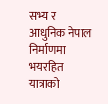सभ्य र आधुनिक नेपाल निर्माणमा भयरहित यात्राको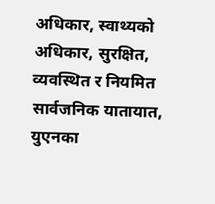अधिकार, स्वाथ्यको अधिकार, सुरक्षित, व्यवस्थित र नियमित सार्वजनिक यातायात, युएनका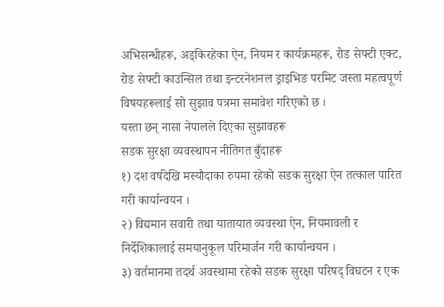अभिसन्धीहरू, अड्किरहेका ऐन, नियम र कार्यक्रमहरू, रोड सेफ्टी एक्ट, रोड सेफ्टी काउन्सिल तथा इन्टरनेशनल ड्राइभिङ परमिट जस्ता महत्वपूर्ण विषयहरूलाई सो सुझाव पत्रमा समावेश गरिएको छ ।
यस्ता छन् नासा नेपालले दिएका सुझावहरू
सडक सुरक्षा व्यवस्थापन नीतिगत बुँदाहरू
१) दश वर्षदेखि मस्यौदाका रुपमा रहेको सडक सुरक्षा ऐन तत्काल पारित गरी कार्यान्वयन ।
२) विद्यमान सवारी तथा यातायात व्यवस्था ऐन, नियमावली र निर्देशिकालाई समयानुकूल परिमार्जन गरी कार्यान्वयन ।
३) वर्तमानमा तदर्थ अवस्थामा रहेको सडक सुरक्षा परिषद् विघटन र एक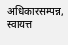अधिकारसम्पन्न, स्वायत्त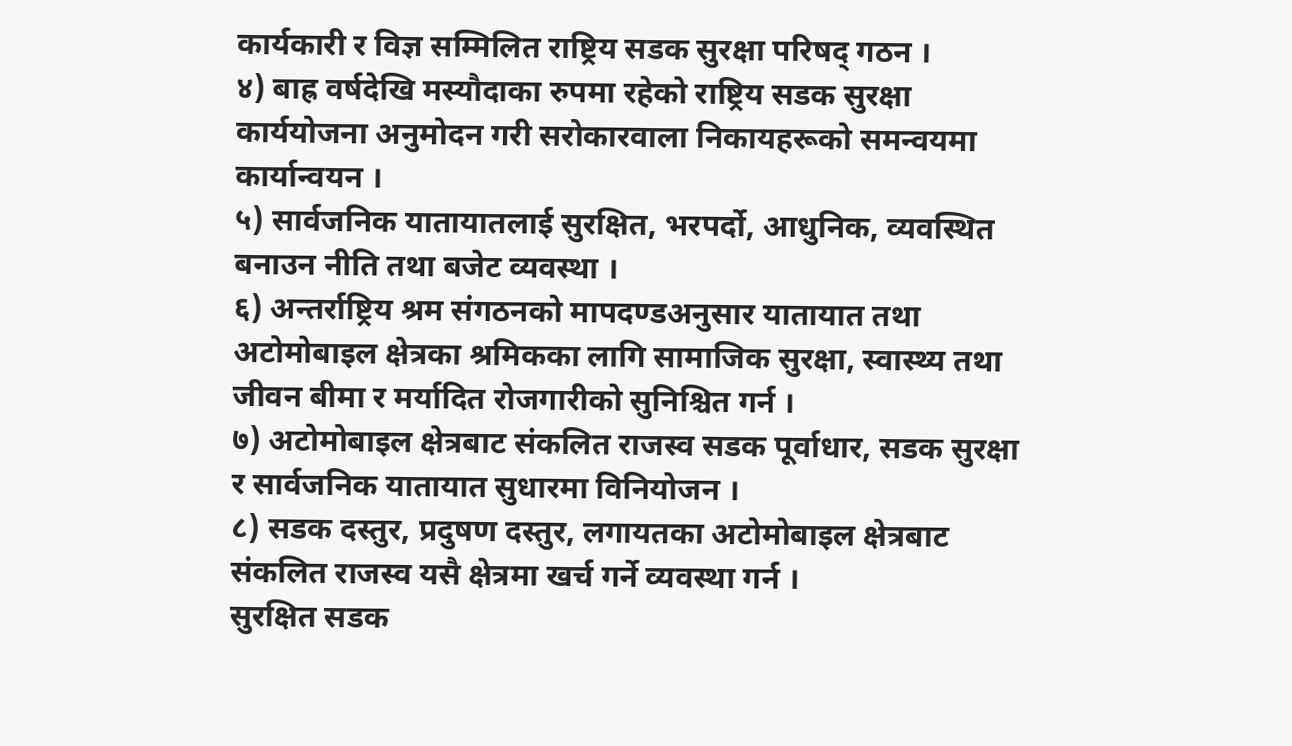कार्यकारी र विज्ञ सम्मिलित राष्ट्रिय सडक सुरक्षा परिषद् गठन ।
४) बाह्र वर्षदेखि मस्यौदाका रुपमा रहेको राष्ट्रिय सडक सुरक्षा कार्ययोजना अनुमोदन गरी सरोकारवाला निकायहरूको समन्वयमा कार्यान्वयन ।
५) सार्वजनिक यातायातलाई सुरक्षित, भरपर्दो, आधुनिक, व्यवस्थित बनाउन नीति तथा बजेट व्यवस्था ।
६) अन्तर्राष्ट्रिय श्रम संगठनको मापदण्डअनुसार यातायात तथा अटोमोबाइल क्षेत्रका श्रमिकका लागि सामाजिक सुरक्षा, स्वास्थ्य तथा जीवन बीमा र मर्यादित रोजगारीको सुनिश्चित गर्न ।
७) अटोमोबाइल क्षेत्रबाट संकलित राजस्व सडक पूर्वाधार, सडक सुरक्षा र सार्वजनिक यातायात सुधारमा विनियोजन ।
८) सडक दस्तुर, प्रदुषण दस्तुर, लगायतका अटोमोबाइल क्षेत्रबाट संकलित राजस्व यसै क्षेत्रमा खर्च गर्ने व्यवस्था गर्न ।
सुरक्षित सडक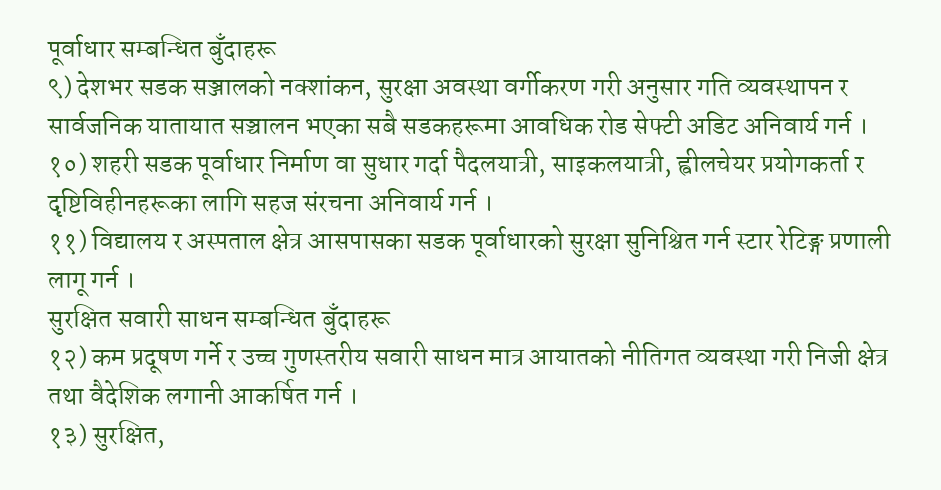पूर्वाधार सम्बन्धित बुँदाहरू
९) देशभर सडक सञ्जालको नक्शांकन, सुरक्षा अवस्था वर्गीकरण गरी अनुसार गति व्यवस्थापन र सार्वजनिक यातायात सञ्चालन भएका सबै सडकहरूमा आवधिक रोड सेफ्टी अडिट अनिवार्य गर्न ।
१०) शहरी सडक पूर्वाधार निर्माण वा सुधार गर्दा पैदलयात्री, साइकलयात्री, ह्वीलचेयर प्रयोगकर्ता र दृष्टिविहीनहरूका लागि सहज संरचना अनिवार्य गर्न ।
११) विद्यालय र अस्पताल क्षेत्र आसपासका सडक पूर्वाधारको सुरक्षा सुनिश्चित गर्न स्टार रेटिङ्ग प्रणाली लागू गर्न ।
सुरक्षित सवारी साधन सम्बन्धित बुँदाहरू
१२) कम प्रदूषण गर्ने र उच्च गुणस्तरीय सवारी साधन मात्र आयातको नीतिगत व्यवस्था गरी निजी क्षेत्र तथा वैदेशिक लगानी आकर्षित गर्न ।
१३) सुरक्षित,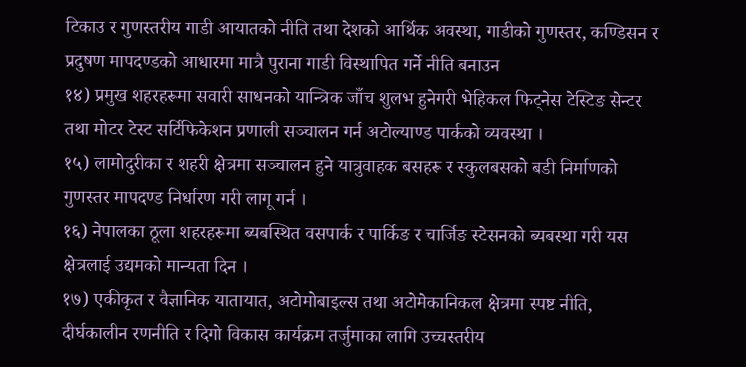टिकाउ र गुणस्तरीय गाडी आयातको नीति तथा देशको आर्थिक अवस्था, गाडीको गुणस्तर, कण्डिसन र प्रदुषण मापदण्डको आधारमा मात्रै पुराना गाडी विस्थापित गर्ने नीति बनाउन
१४) प्रमुख शहरहरूमा सवारी साधनको यान्त्रिक जाँच शुलभ हुनेगरी भेहिकल फिट्नेस टेस्टिङ सेन्टर तथा मोटर टेस्ट सर्टिफिकेशन प्रणाली सञ्चालन गर्न अटोल्याण्ड पार्कको व्यवस्था ।
१५) लामोदुरीका र शहरी क्षेत्रमा सञ्चालन हुने यात्रुवाहक बसहरू र स्कुलबसको बडी निर्माणको गुणस्तर मापदण्ड निर्धारण गरी लागू गर्न ।
१६) नेपालका ठूला शहरहरूमा ब्यबस्थित वसपार्क र पार्किङ र चार्जिङ स्टेसनको ब्यबस्था गरी यस क्षेत्रलाई उद्यमको मान्यता दिन ।
१७) एकीकृत र वैज्ञानिक यातायात, अटोमोबाइल्स तथा अटोमेकानिकल क्षेत्रमा स्पष्ट नीति, दीर्घकालीन रणनीति र दिगो विकास कार्यक्रम तर्जुमाका लागि उच्चस्तरीय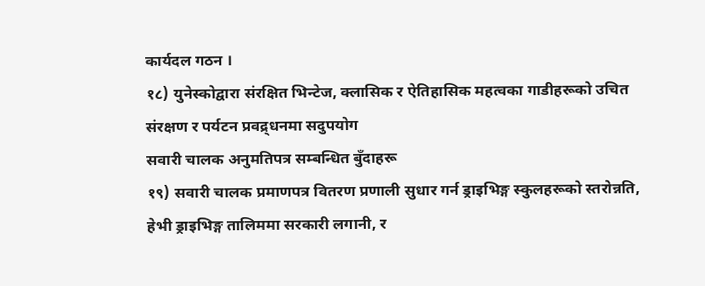कार्यदल गठन ।
१८) युनेस्कोद्वारा संरक्षित भिन्टेज, क्लासिक र ऐतिहासिक महत्वका गाडीहरूको उचित संरक्षण र पर्यटन प्रवद्र्धनमा सदुपयोग
सवारी चालक अनुमतिपत्र सम्बन्धित बुँदाहरू
१९) सवारी चालक प्रमाणपत्र वितरण प्रणाली सुधार गर्न ड्राइभिङ्ग स्कुलहरूको स्तरोन्नति, हेभी ड्राइभिङ्ग तालिममा सरकारी लगानी, र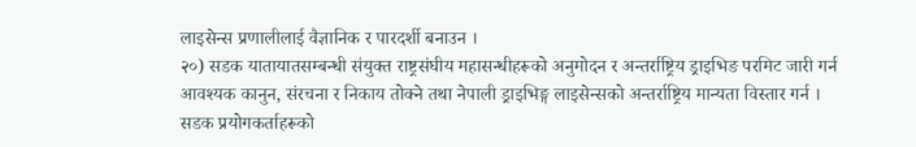लाइसेन्स प्रणालीलाई वैज्ञानिक र पारदर्शी बनाउन ।
२०) सडक यातायातसम्बन्धी संयुक्त राष्ट्रसंघीय महासन्धीहरूको अनुमोदन र अन्तर्राष्ट्रिय ड्राइभिङ परमिट जारी गर्न आवश्यक कानुन, संरचना र निकाय तोक्ने तथा नेपाली ड्राइभिङ्ग लाइसेन्सको अन्तर्राष्ट्रिय मान्यता विस्तार गर्न ।
सडक प्रयोगकर्ताहरूको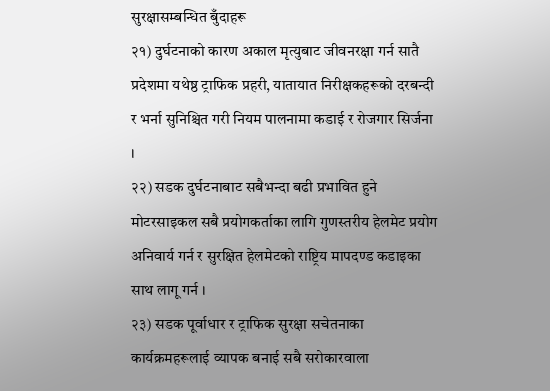सुरक्षासम्बन्धित बुँदाहरू
२१) दुर्घटनाको कारण अकाल मृत्युबाट जीवनरक्षा गर्न सातै प्रदेशमा यथेष्ठ ट्राफिक प्रहरी, यातायात निरीक्षकहरूको दरबन्दी र भर्ना सुनिश्चित गरी नियम पालनामा कडाई र रोजगार सिर्जना ।
२२) सडक दुर्घटनाबाट सबैभन्दा बढी प्रभावित हुने मोटरसाइकल सबै प्रयोगकर्ताका लागि गुणस्तरीय हेलमेट प्रयोग अनिवार्य गर्न र सुरक्षित हेलमेटको राष्ट्रिय मापदण्ड कडाइका साथ लागू गर्न ।
२३) सडक पूर्वाधार र ट्राफिक सुरक्षा सचेतनाका कार्यक्रमहरूलाई व्यापक बनाई सबै सरोकारवाला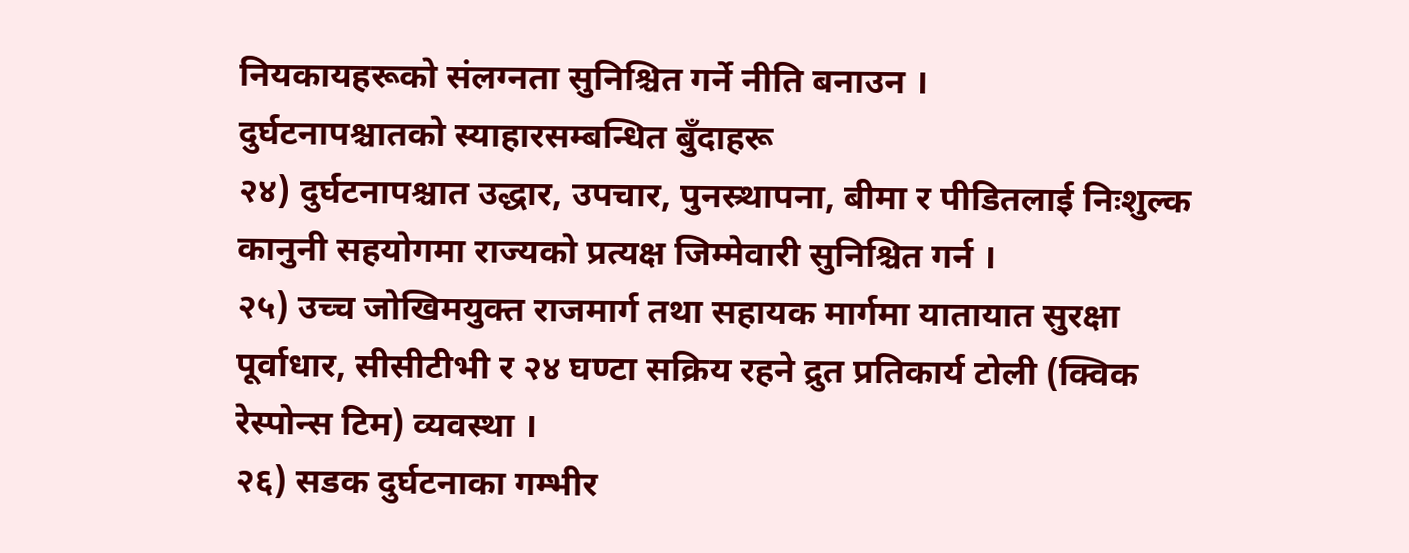नियकायहरूको संलग्नता सुनिश्चित गर्ने नीति बनाउन ।
दुर्घटनापश्चातको स्याहारसम्बन्धित बुँदाहरू
२४) दुर्घटनापश्चात उद्धार, उपचार, पुनस्र्थापना, बीमा र पीडितलाई निःशुल्क कानुनी सहयोगमा राज्यको प्रत्यक्ष जिम्मेवारी सुनिश्चित गर्न ।
२५) उच्च जोखिमयुक्त राजमार्ग तथा सहायक मार्गमा यातायात सुरक्षा पूर्वाधार, सीसीटीभी र २४ घण्टा सक्रिय रहने द्रुत प्रतिकार्य टोली (क्विक रेस्पोन्स टिम) व्यवस्था ।
२६) सडक दुर्घटनाका गम्भीर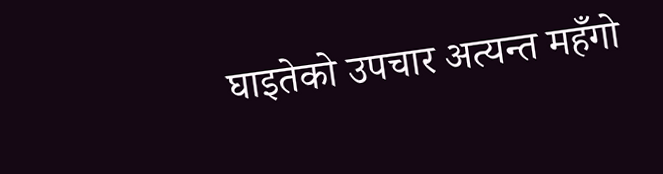घाइतेको उपचार अत्यन्त महँगो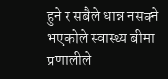हुने र सबैले धान्न नसक्ने भएकोले स्वास्थ्य बीमा प्रणालीले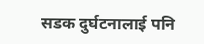सडक दुर्घटनालाई पनि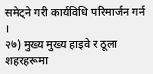समेट्ने गरी कार्यविधि परिमार्जन गर्न ।
२७) मुख्य मुख्य हाइवे र ठूला शहरहरूमा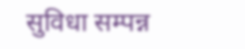सुविधा सम्पन्न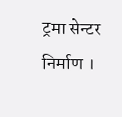ट्रमा सेन्टर निर्माण ।